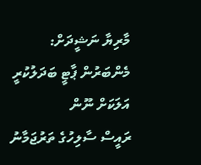މާރިޔާ ނަޝީދަށް: މެންބަރުން ޕާޓީ ބަދަލުކުރީ އަލަކަށް ނޫން
ރައީސް ސާލިހުގެ ތަރުޖަމާނު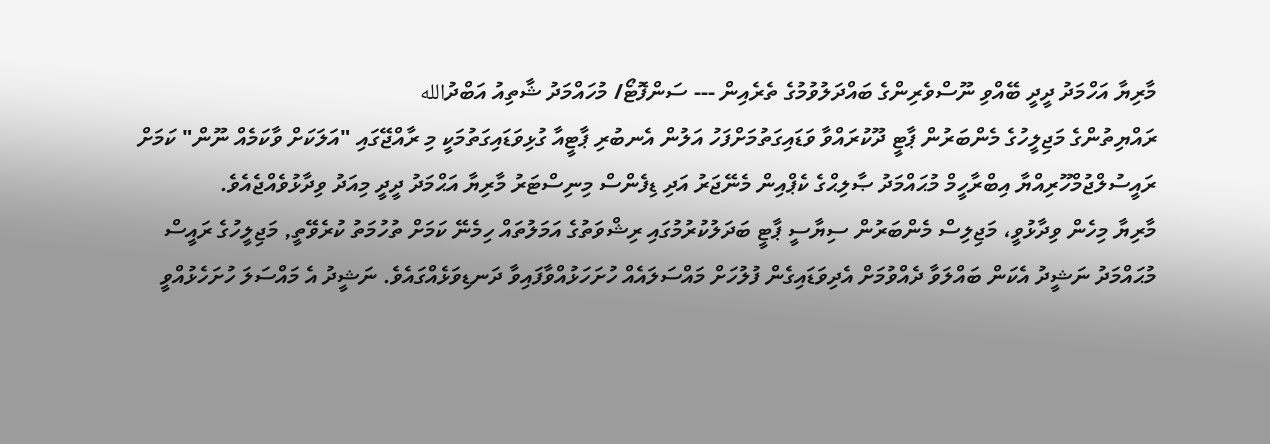މާރިޔާ އަހްމަދު ދީދީ ބޭއްވި ނޫސްވެރިންގެ ބައްދަލުވުމުގެ ތެރެއިން --- ސަންފޮޓޯ/ މުހައްމަދު ޝާތިއު އަބްދުالله
ރައްޔިތުންގެ މަޖިލީހުގެ މެންބަރުން ޕާޓީ ދޫކުރައްވާ ވަޑައިގަތުމަށްފަހު އަލުން އެނބުރި ޕާޓީއާ ގުޅިވަޑައިގަތުމަކީ މި ރާއްޖޭގައި "އަލަކަށް ވާކަމެއް ނޫން" ކަމަށް ރައީސުލްޖުމްހޫރިއްޔާ އިބްރާހީމް މުޙައްމަދު ޞާލިޙްގެ ކެޕްއިން މެނޭޖަރު އަދި ޑިފެންސް މިނިސްޓަރު މާރިޔާ އަޙްމަދު ދީދީ މިއަދު ވިދާޅުވެއްޖެއެވެ.
މާރިޔާ މިހެން ވިދާޅުވީ، މަޖިލިސް މެންބަރުން ސިޔާސީ ޕާޓީ ބަދަލުކުރުމުގައި ރިޝްވަތުގެ އަމަލުތައް ހިމެނޭ ކަމަށް ތުހުމަތު ކުރެވޭތީ, މަޖިލީހުގެ ރައީސް މުޙައްމަދު ނަޝީދު އެކަން ބައްލަވާ ދެއްވުމަށް އެދިވަޑައިގެން ފުލުހަށް މައްސަލައެއް ހުށަހަޅުއްވާފައިވާ ދަނޑިވަޅެއްގައެވެ. ނަޝީދު އެ މައްސަލަ ހުށަހެޅުއްވީ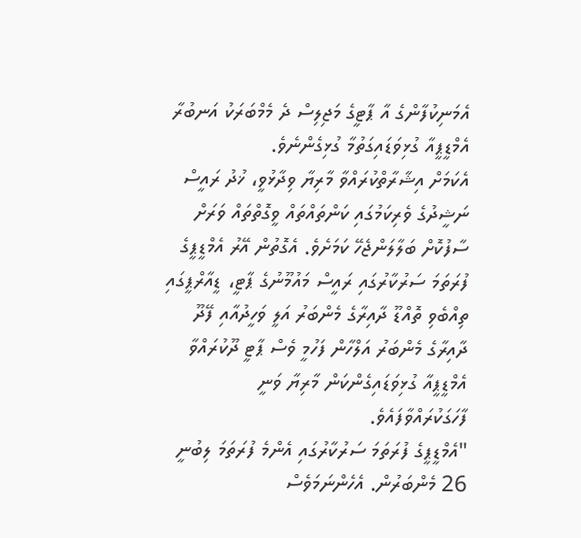އެމަނިކުފާންގެ އާ ޕާޓީގެ މަޖިލިސް ދެ މެމްބަރަކު އަނބުރާ އެމްޑީޕީއާ ގުޅިވަޑައިގަތުމާ ގުޅިގެންނެވެ.
އެކަމަށް އިޝާރާތްކުރައްވާ މާރިޔާ ވިދާޅުވީ، ޚުދު ރައީސް ނަޝީދުގެ ވެރިކަމުގައި ކަންތައްތައް ވީގޮތްތައް ވަރަށް ސާފުކޮށް ބަލާލަންޖެހޭ ކަމަށެވެ. އެގޮތުން އޭރު އެމްޑީޕީގެ ފުރަތަމަ ސަރުކާރުގައި ރައީސް މައުމޫނުގެ ޕާޓީ، ޑީއާރްޕީގައި ތިއްބެވި ތޮއްޑޫ ދާއިރާގެ މެންބަރު އަލީ ވަހީދުއާއި ފޭދޫ ދާއިރާގެ މެންބަރު އަލްހާން ފަހުމީ ވެސް ޕާޓީ ދޫކުރައްވާ އެމްޑީޕީއާ ގުޅިވަޑައިގެންކަން މާރިޔާ ވަނީ ފާހަގަކުރައްވާފައެވެ.
"އެމްޑީޕީގެ ފުރަތަމަ ސަރުކާރުގައި އެންމެ ފުރަތަމަ ލިބުނީ 26 މެންބަރުން. އެހެންނަމަވެސް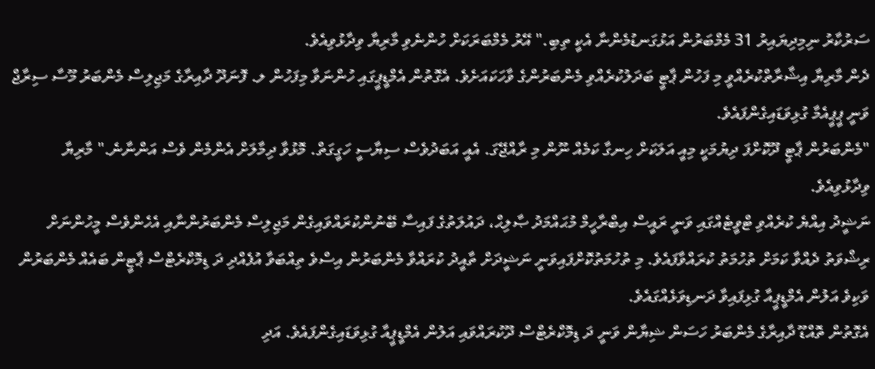ސަރުކާރު ނިމިދިޔައިރު 31 މެމްބަރުން އަޅުގަނޑުމެންނާ އެކީ ތިބި." އޭރު މެމްބަރަކަށް ހުންނެވި މާރިޔާ ވިދާޅުވިއެވެ.
ދެން މާރިޔާ އިޝާރާތްކުރެއްވީ މި ފަހުން ޕާޓީ ބަދަލުކުރެއްވި މެންބަރުންގެ ވާހަކައަށެވެ. އެގޮތުން އެމްޑީޕީގައި ހުންނަވާ މިފަހުން ލ. ފޮނަދޫ ދާއިރާގެ މަޖިލިސް މެންބަރު މޫސާ ސިރާޖް ވަނީ ޕީޕީއެމާ ގުޅިވަޑައިގެންފައެވެ.
"މެންބަރުން ޕާޓީ ދޫކޮށްފަ ދިޔުމަކީ މިއީ އަލަކަށް ހިނގާ ކަމެއް ނޫން މި ރާއްޖޭގަ. އެއީ އަބަދުވެސް ސިޔާސީ ހަގީގަތް. މޮޅުވާ ދިމާލަށް އެންމެން ވެސް އަންނާނެ." މާރިޔާ ވިދާޅުވިއެވެ.
ނަޝީދު އިއްޔެ ކުރެއްވި ޓްވީޓެއްގައި ވަނީ ރައީސް އިބްރާހީމް މުޙައްމަދު ޞާލިޙް، ދައުލަތުގެ ފައިސާ ބޭނުންކުރައްވައިގެން މަޖިލިސް މެންބަރުންނާއި އެހެންވެސް މީހުންނަށް ރިޝްވަތު ދެއްވާ ކަމަށް ތުހުމަތު ކުރައްވާފައެވެ. މި ތުހުމަތުކޮށްފައިވަނީ ނަޝީދަށް ތާއީދު ކުރައްވާ މެންބަރުން އިސްވެ ތިއްބަވާ އުފެއްދި ދަ ޑިމޮކްރެޓްސް ޕާޓީން ބައެއް މެންބަރުން ވަކިވެ އަލުން އެމްޑީޕީއާ ގުޅިފައިވާ ދަނޑިވަޅެއްގައެވެ.
އެގޮތުން ތޮއްޑޫ ދާއިރާގެ މެންބަރު ހަސަން ޝިޔާން ވަނީ ދަ ޑިމޮކްރެޓްސް ދޫކުރައްވައި އަލުން އެމްޑީޕީއާ ގުޅިވަޑައިގެންފައެވެ. އަދި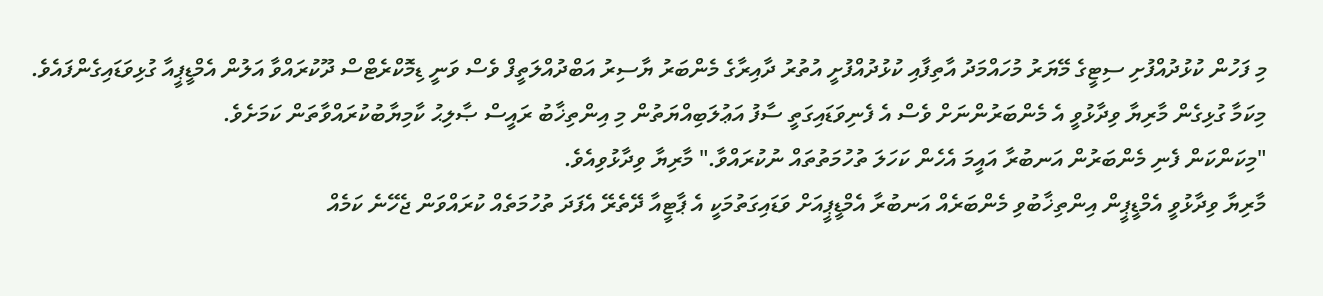މި ފަހުން ކުޅުދުއްފުށި ސިޓީގެ މޭޔަރު މުހައްމަދު އާތިފާއި ކުޅުދުއްފުށީ އުތުރު ދާއިރާގެ މެންބަރު ޔާސިރު އަބްދުއްލަތީފް ވެސް ވަނީ ޑިމޮކްރެޓްސް ދޫކުރައްވާ އަލުން އެމްޑީޕީއާ ގުޅިވަޑައިގެންފައެވެ.
މިކަމާ ގުޅިގެން މާރިޔާ ވިދާޅުވީ އެ މެންބަރުންނަށް ވެސް އެ ފެނިވަޑައިގަތީ ސާފު އަޢުލަބިއްޔަތުން މި އިންތިޚާބު ރައީސް ޞާލިޙު ކާމިޔާބުކުރައްވާތަން ކަމަށެވެ.
"މިކަންކަން ފެނި މެންބަރުން އަނބުރާ އައީމަ އެހެން ކަހަލަ ތުހުމަތުތައް ނުކުރައްވާ." މާރިޔާ ވިދާޅުވިއެވެ.
މާރިޔާ ވިދާޅުވީ އެމްޑީޕީން އިންތިޚާބުވި މެންބަރެއް އަނބުރާ އެމްޑީޕީއަށް ވަޑައިގަތުމަކީ އެ ޕާޓީއާ ދޭތެރޭ އެފަދަ ތުހުމަތެއް ކުރައްވަން ޖެހޭނެ ކަމެއް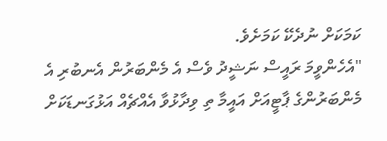ކަމަކަށް ނުދެކޭ ކަމަށެވެ.
"އެހެންވީމަ ރައީސް ނަޝީދު ވެސް އެ މެންބަރުން އެނބުރި އެ މެންބަރުންގެ ޕާޓީއަށް އައީމާ ތި ވިދާޅުވާ އެއްޗެއް އަޅުގަނޑަކަށް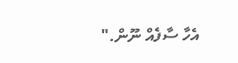އެހާ ސާފެއް ނޫން."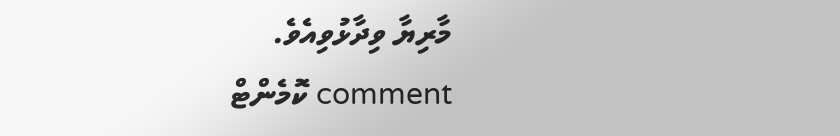މާރިޔާ ވިދާޅުވިއެވެ.
comment ކޮމެންޓް